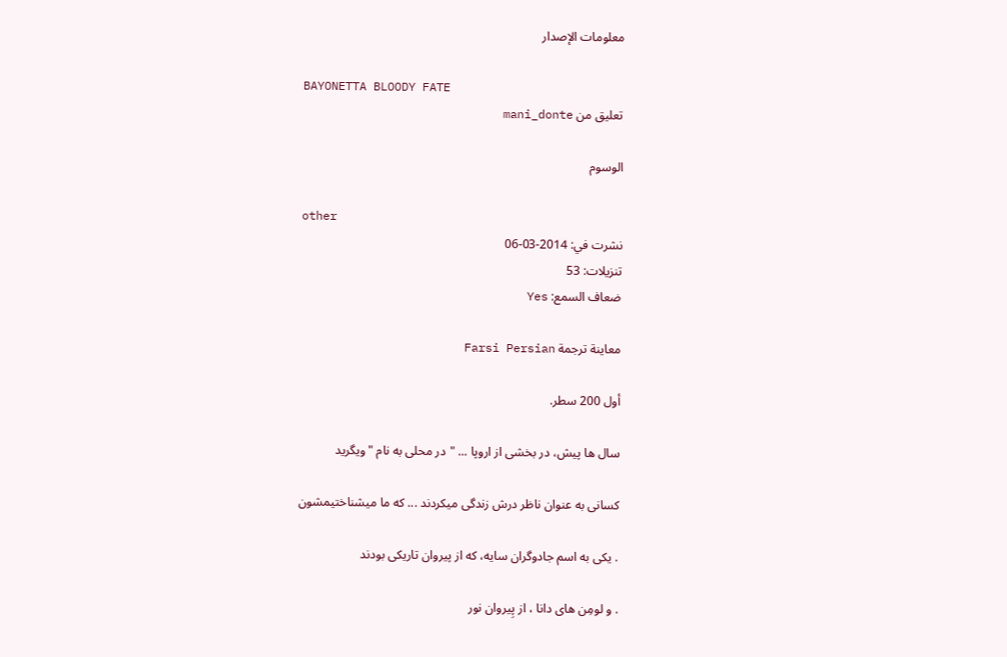معلومات الإصدار

BAYONETTA BLOODY FATE
تعليق من mani_donte

الوسوم

other
نشرت في: 2014-03-06
تنزيلات: 53
ضعاف السمع: Yes

معاينة ترجمة Farsi Persian

أول 200 سطر.

سال ها پیش، در بخشی از اروپا ... "در محلی به نام "ویگرید

کسانی به عنوان ناظر درش زندگی میکردند ... که ما میشناختیمشون

. یکی به اسم جادوگران سایه، که از پیروان تاریکی بودند

. و لومِن های دانا ، از پِیروان نور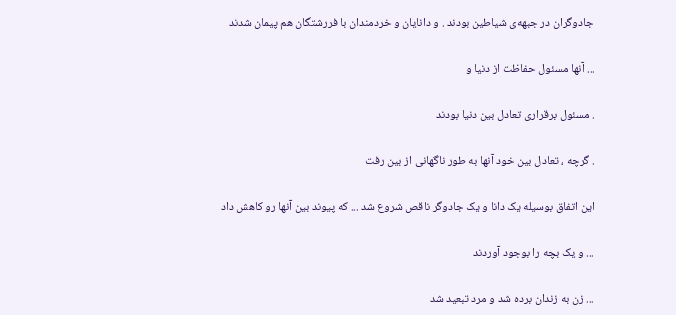جادوگران در جبهه‌ی شیاطین بودند . و دانایان و خردمندان با فررشتگان هم پیمان شدند

... آنها مسئول حفاظت از دنیا و

. مسئول برقراری تعادل بین دنیا بودند

. گرچه ، تعادل بین خود آنها به طور ناگهانی از بین رفت

این اتفاق بوسیله یک دانا و یک جادوگر ناقص شروع شد ... که پیوند بین آنها رو کاهش داد

... و یک بچه را بوجود آوردند

... زن به زندان برده شد و مرد تبعید شد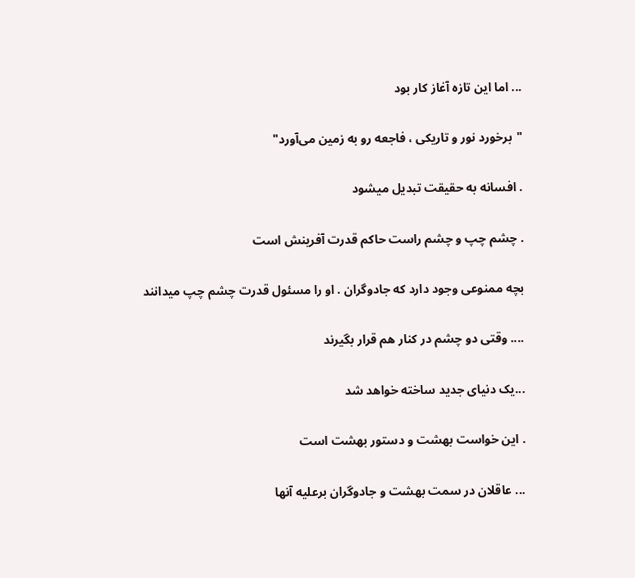... اما این تازه آغاز کار بود

"برخورد نور و تاریکی ، فاجعه رو به زمین می‌آورد"

. افسانه به حقیقت تبدیل میشود

. چشم چپ و چشم راست حاکم قدرت آفرینش است

بچه ممنوعی وجود دارد که جادوگران . او را مسئول قدرت چشم چپ میدانند

.... وقتی دو چشم در کنار هم قرار بگیرند

...یک دنیای جدید ساخته خواهد شد

. این خواست بهشت و دستور بهشت است

... عاقلان در سمت بهشت و جادوگران برعلیه آنها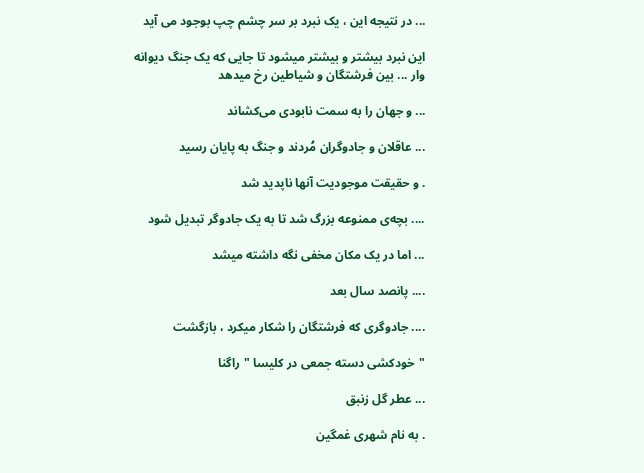... در نتیجه این ، یک نبرد بر سر چشم چپ بوجود می آید

این نبرد بیشتر و بیشتر میشود تا جایی که یک جنگ دیوانه وار ... بین فرشتگان و شیاطین رخ میدهد

... و جهان را به سمت نابودی می‌کشاند

... عاقلان و جادوگران مُردند و جنگ به پایان رسید

. و حقیقت موجودیت آنها ناپدید شد

.... بچه‌ی ممنوعه بزرگ شد تا به یک جادوگر تبدیل شود

... اما در یک مکان مخفی نگه داشته میشد

.... پانصد سال بعد

.... جادوگری که فرشتگان را شکار میکرد ، بازگشت

"خودکشی دسته جمعی در کلیسا "راگنا

... عطر گل زنبق

. به نام شهری غمگین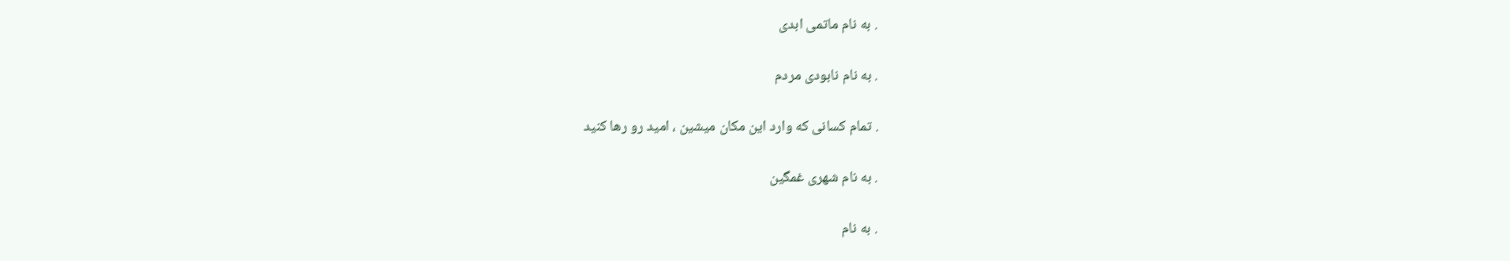. به نام ماتمی ابدی

. به نام نابودی مردم

. تمام کسانی که وارد این مکان میشین ، امید رو رها کنید

. به نام شهری غمگین

. به نام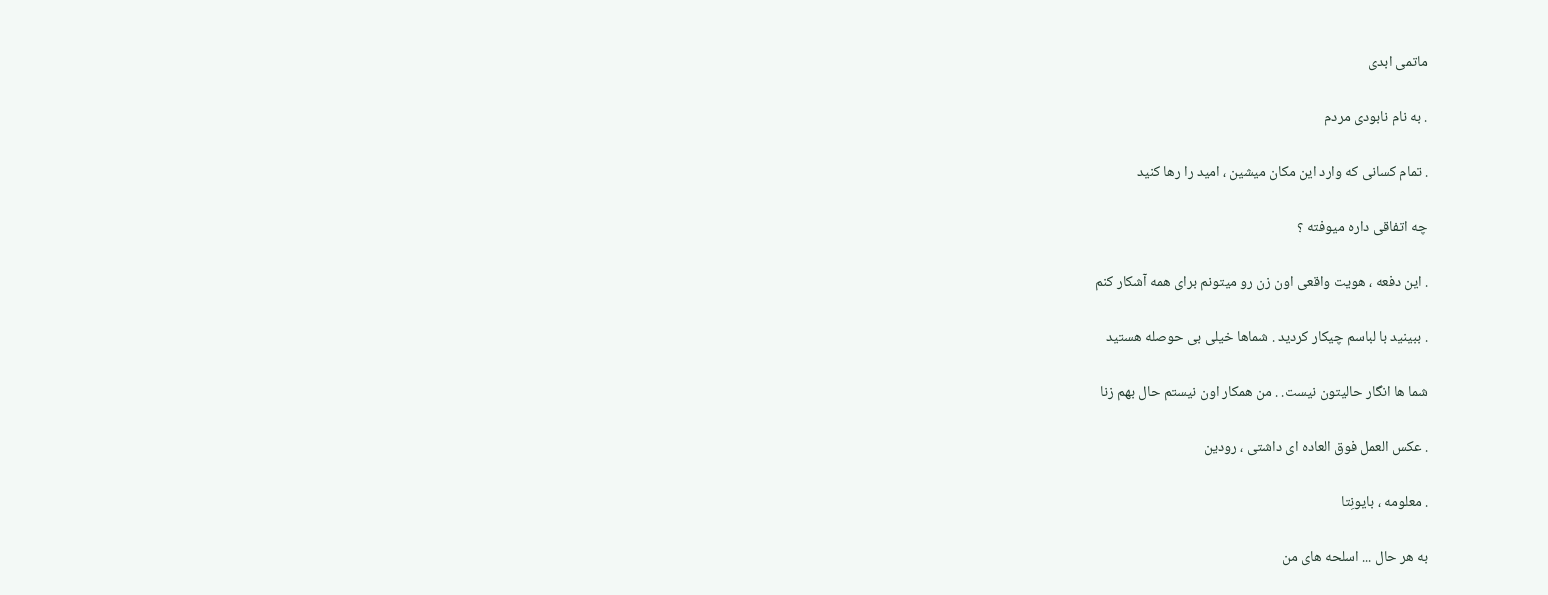ماتمی ابدی

. به نام نابودی مردم

. تمام کسانی که وارد این مکان میشین ، امید را رها کنید

چه اتفاقی داره میوفته ؟

. این دفعه ، هویت واقعی اون زن رو میتونم برای همه آشکار کنم

. ببینید با لباسم چیکار کردید . شماها خیلی بی حوصله هستید

شما ها انگار حالیتون نیست. . من همکار اون نیستم حال بهم زنا

. عکس العمل فوق العاده ای داشتی ، رودین

. معلومه ، بایونِتا

به هر حال ... اسلحه های من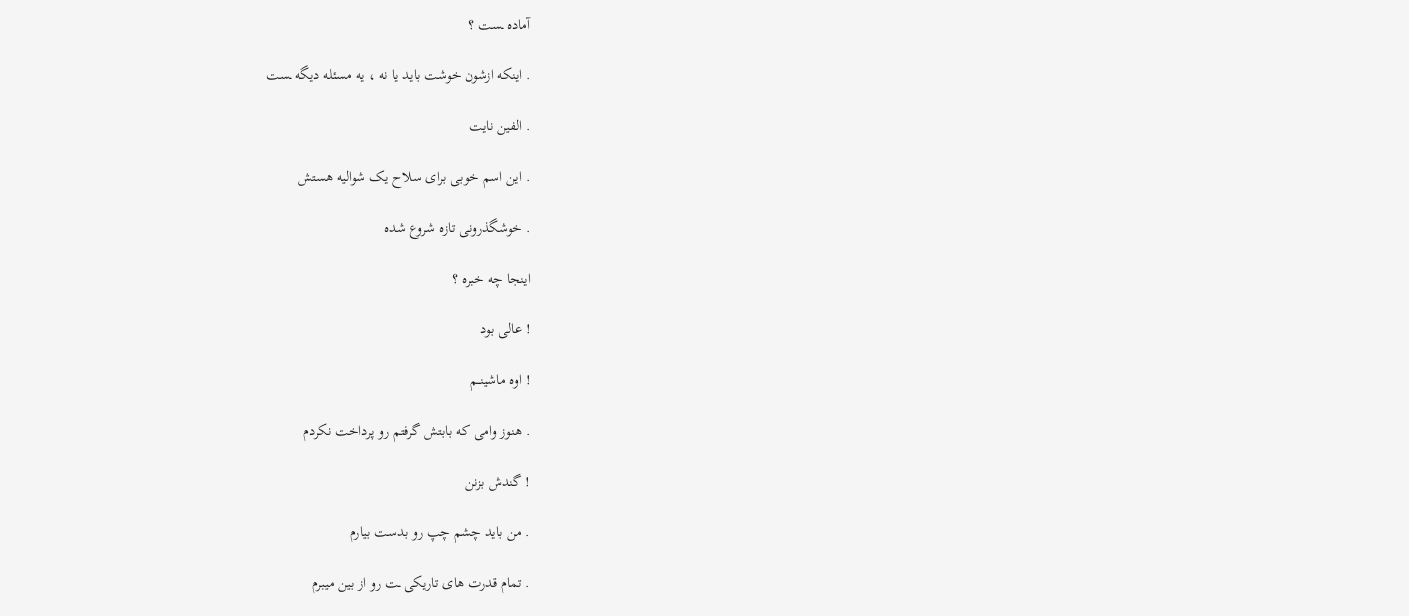آماده ـست ؟

. اینکه ازشون خوشت باید یا نه ، یه مسئله دیگه ـست

. الفین نایت

. این اسم خوبی برای سلاح یک شوالیه هستش

. خوشگذرونی تازه شروع شده

اینجا چه خبره ؟

! عالی بود

! اوه ماشینــم

. هنوز وامی که بابتش گرفتم رو پرداخت نکردم

! گندش بزنن

. من باید چشم چپ رو بدست بیارم

. تمام قدرت های تاریکی ـت رو از بین میبرم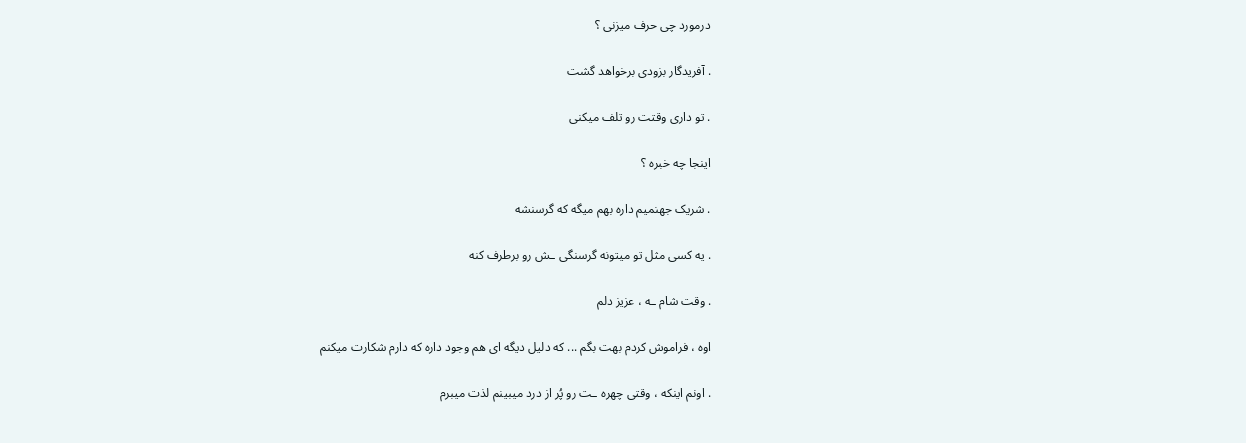درمورد چی حرف میزنی ؟

. آفریدگار بزودی برخواهد گشت

. تو داری وقتت رو تلف میکنی

اینجا چه خبره ؟

. شریک جهنمیم داره بهم میگه که گرسنشه

. یه کسی مثل تو میتونه گرسنگی ـش رو برطرف کنه

. وقت شام ـه ، عزیز دلم

اوه ، فراموش کردم بهت بگم ... که دلیل دیگه ای هم وجود داره که دارم شکارت میکنم

. اونم اینکه ، وقتی چهره ـت رو پُر از درد میبینم لذت میبرم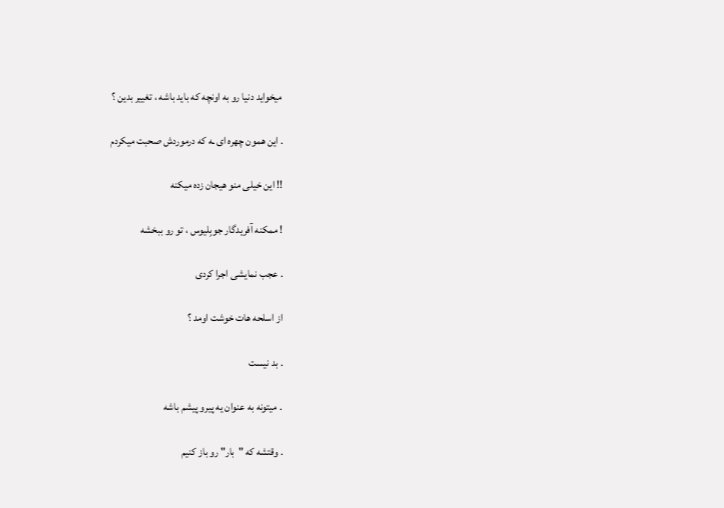میخواید دنیا رو به اونچه که باید باشه ، تغییر بدین ؟

. این همون چهره ای ـه که درموردش صحبت میکردم

!! این خیلی منو هیجان زده میکنه

! ممکنه آفریدگار جوبِلیوس ، تو رو ببخشه

. عجب نمایشی اجرا کردی

از اسلحه هات خوشت اومد ؟

. بد نیست

. میتونه به عنوان یه پیرو پیشم باشه

. وقتشه که "بار" رو باز کنیم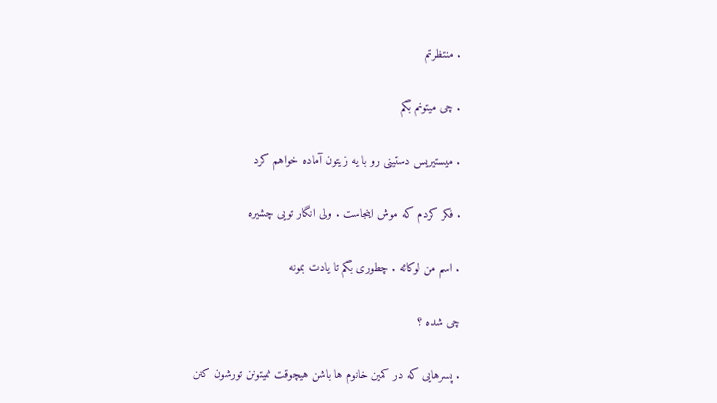. منتظرتم

. چی میتونم بگم

. میستیریس دستینی رو با یه زیتون آماده خواهم کرد

. فکر کردم که موش اینجاست . ولی انگار تویی چشیره

. اسم من لوکائه . چطوری بگم تا یادت بمونه

چی شده ؟

. پسرهایی که در کمین خانوم ها باشن هیچوقت نمیتونن تورشون کنن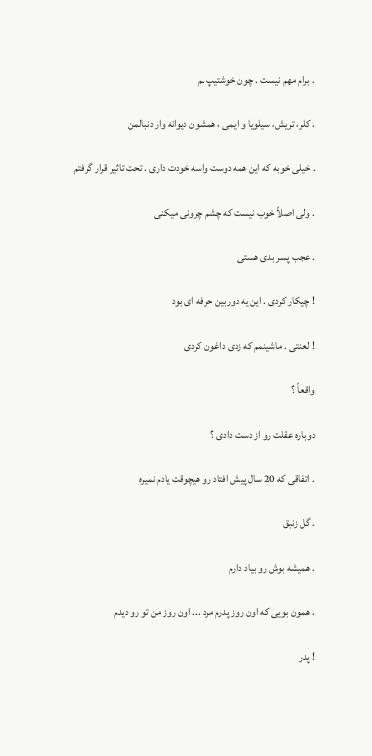. برام مهم نیست . چون خوشتیپ ـم

. کلر، تریش، سیلویا و ایمی ، همشون دیوانه وار دنبالمن

. خیلی خوبه که این همه دوست واسه خودت داری . تحت تاثیر قرار گرفتم

. ولی اصلاً خوب نیست که چشم چرونی میکنی

. عجب پسر بدی هستی

! چیکار کردی . این یه دوربین حرفه ای بود

! لعنتی . ماشینمم که زدی داغون کردی

واقعاً ؟

دوباره عقلت رو از دست دادی ؟

. اتفاقی که 20 سال پیش افتاد رو هیچوقت یادم نمیره

. گل‌ زنبق‌

. همیشه بوش رو بیاد دارم

. همون بویی که اون روز پدرم مرد ... اون روز من تو رو دیدم

! پدر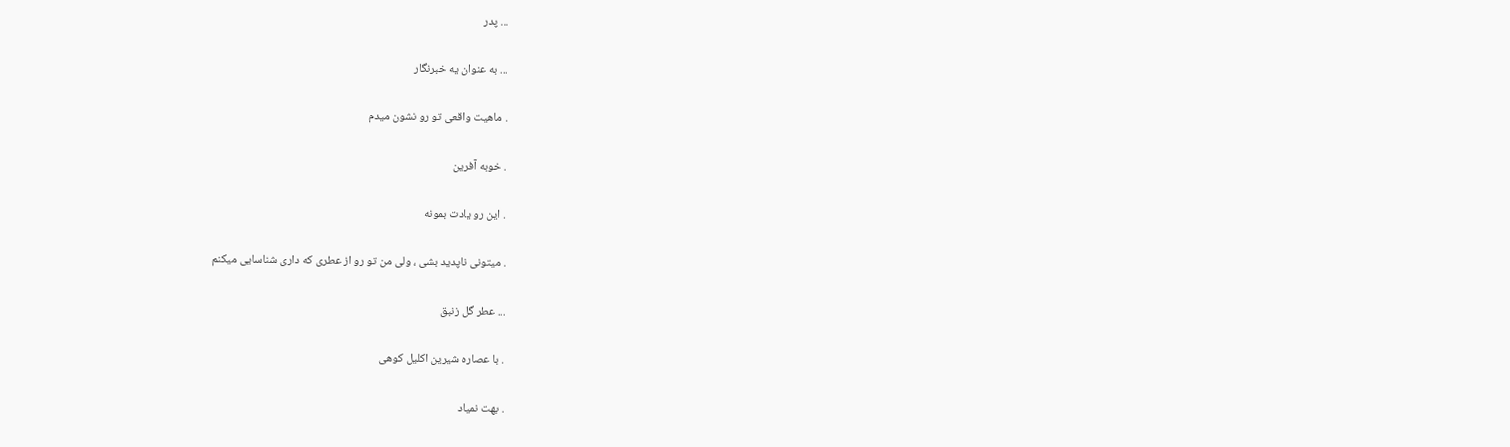... پدر

... به عنوان یه خبرنگار

. ماهیت واقعی تو رو نشون میدم

. خوبه آفرین

. این رو یادت بمونه

. میتونی ناپدید بشی ، ولی من تو رو از عطری که داری شناسایی میکنم

... عطر گل زنبق

. با عصاره شيرين اکليل کوهی

. بهت نمياد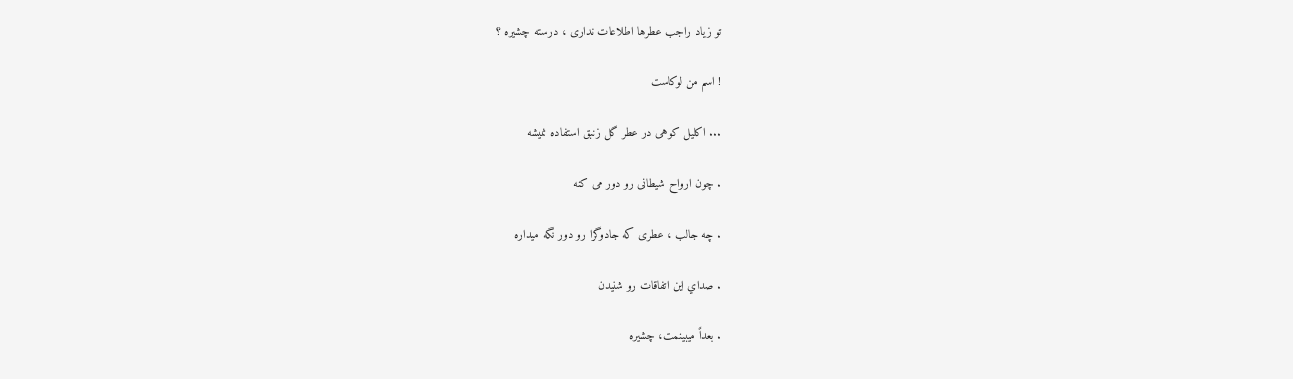تو زياد راجب عطرها اطلاعات نداری ، درسته چشيره ؟

! اسم من لوکاست

... اکليل کوهی در عطر گل زنبق استفاده نميشه

. چون ارواح شيطانی رو دور می کنه

. چه جالب ، عطری که جادوگرا رو دور نگه ميداره

. صداي این اتفاقات رو شنیدن

. بعداً ميبينمت، چشیره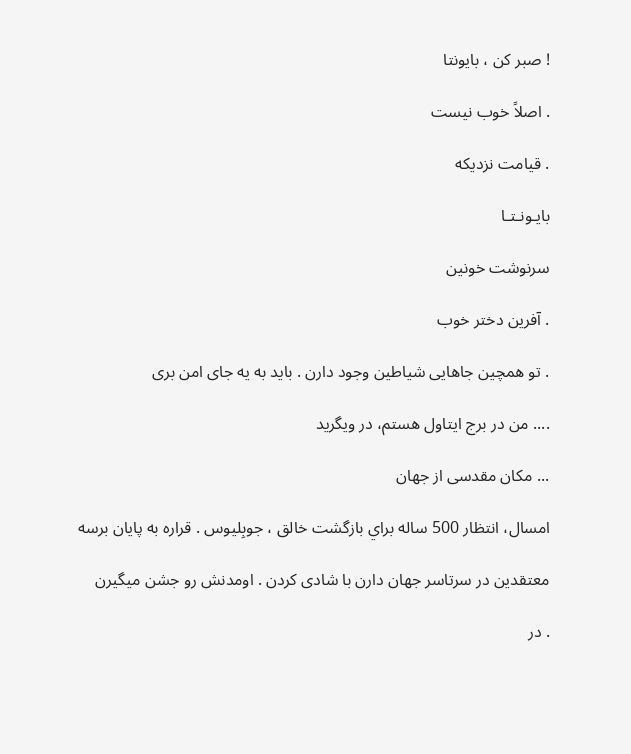! صبر کن ، بایونتا

. اصلاً خوب نيست

. قیامت نزديکه

بایـونـتـا

سرنوشت خونین

. آفرين دختر خوب

. تو همچين جاهايی شياطين وجود دارن . بايد به يه جای امن بری

.... من در برج ايتاول هستم، در ويگريد

... مکان مقدسی از جهان

امسال، انتظار 500 ساله براي بازگشت خالق ، جوبِليوس . قراره به پایان برسه

معتقدين در سرتاسر جهان دارن با شادی کردن . اومدنش رو جشن ميگيرن

. در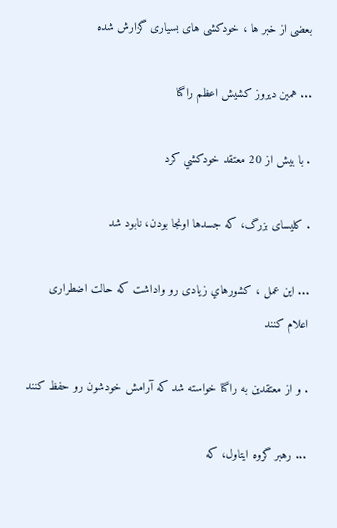بعضی از خبر ها ، خودکشی های بسياری گزارش شده

... همين ديروز کشيش اعظم راگنا

. با بيش از 20 معتقد خودکشي کرد

. کليسای بزرگ، که جسدها اونجا بودن، نابود شد

... اين عمل ، کشورهاي زيادی رو واداشت که حالت اضطراری اعلام کنند

. و از معتقدين به راگنا خواسته شد که آرامش خودشون رو حفظ کنند

... رهبر گروه ايتاول، که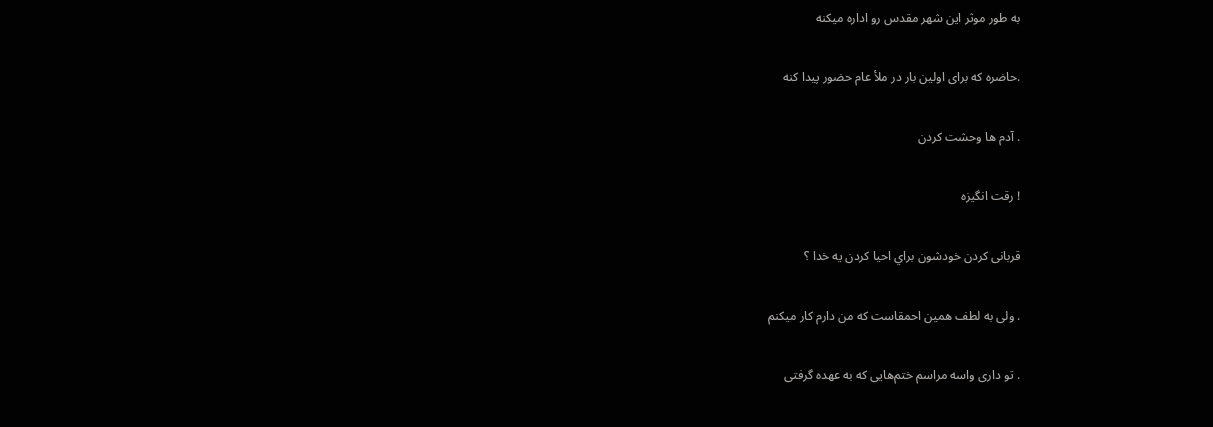به طور موثر اين شهر مقدس رو اداره ميکنه

.حاضره که برای اولين بار در ملأ عام حضور پيدا کنه

. آدم ها وحشت کردن

! رقت انگيزه

قربانی کردن خودشون براي احيا کردن يه خدا ؟

. ولی به لطف همين احمقاست که من دارم کار ميکنم

. تو داری واسه مراسم ختم‌هايی که به عهده گرفتی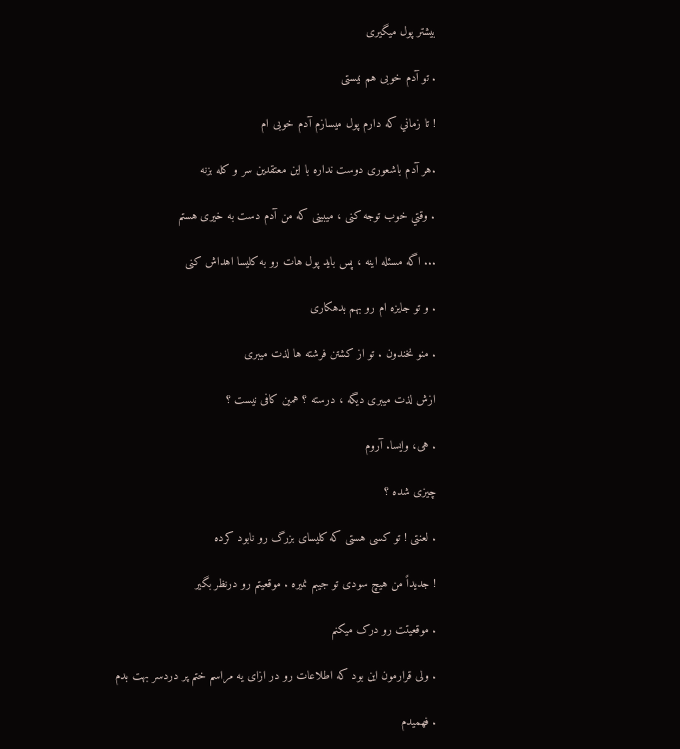بيشتر پول ميگيری

. تو آدم خوبی هم نيستی

! تا زماني که دارم پول ميسازم آدم خوبی ام

.هر آدم باشعوری دوست نداره با اين معتقدين سر و کله بزنه

. وقتي خوب توجه کنی ، میبينی که من آدم دست به خيری هستم

... اگه مسئله اينه ، پس بايد پول هات رو به کليسا اهداش کنی

. و تو جايزه ام رو بهم بدهکاری

. منو نخندون . تو از کشتن فرشته ها لذت ميبری

ازش لذت ميبری دیگه ، درسته ؟ همین کافی نيست ؟

. هی، وايسا. آروم

چیزی شده ؟

. لعنتی ! تو کسی هستی که کليسای بزرگ رو نابود کرده

! جدیداً من هیچ سودی تو جیبم نمیره . موقعيتم رو درنظر بگير

. موقعیتت رو درک میکنم

. ولی قرارمون اين بود که اطلاعات رو در ازای يه مراسم ختم پر دردسر بهت بدم

. فهمیدم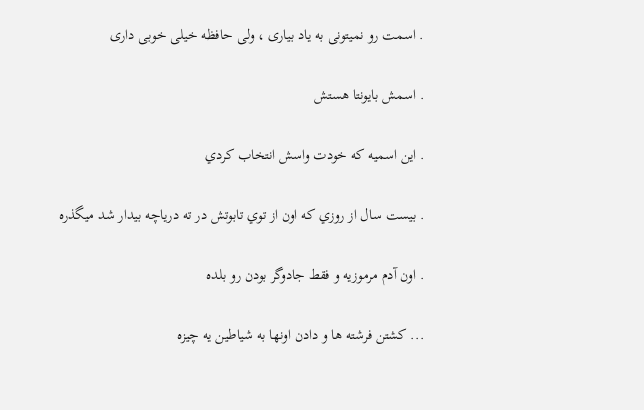. اسمت رو نمیتونی به یاد بیاری ، ولی حافظه خیلی خوبی داری

. اسمش بایونتا هستش

. اين اسميه که خودت واسش انتخاب کردي

. بيست سال از روزي که اون از توي تابوتش در ته درياچه بيدار شد ميگذره

. اون آدم مرموزيه و فقط جادوگر بودن رو بلده

... کشتن فرشته ها و دادن اونها به شياطين يه چيزه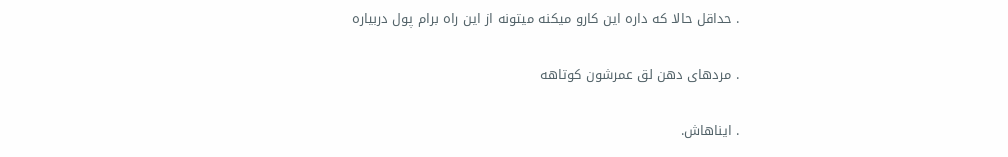. حداقل حالا که داره اين کارو ميکنه ميتونه از اين راه برام پول دربياره

. مردهای دهن لق عمرشون کوتاهه

. ايناهاش.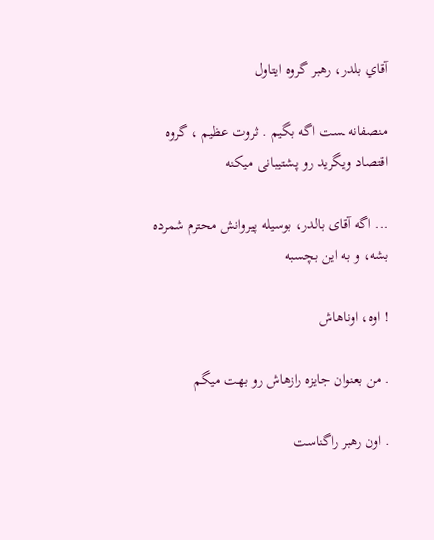آقاي بلدر، رهبر گروه ايتاول

منصفانه ـست اگه بگيم . ثروت عظيم ، گروه اقتصاد ويگريد رو پشتيبانی ميکنه

... اگه آقای بالدر، بوسيله پيروانش محترم شمرده بشه، و به اين بچسبه

! اوه، اوناهاش

. من بعنوان جايزه رازهاش رو بهت ميگم

. اون رهبر راگناست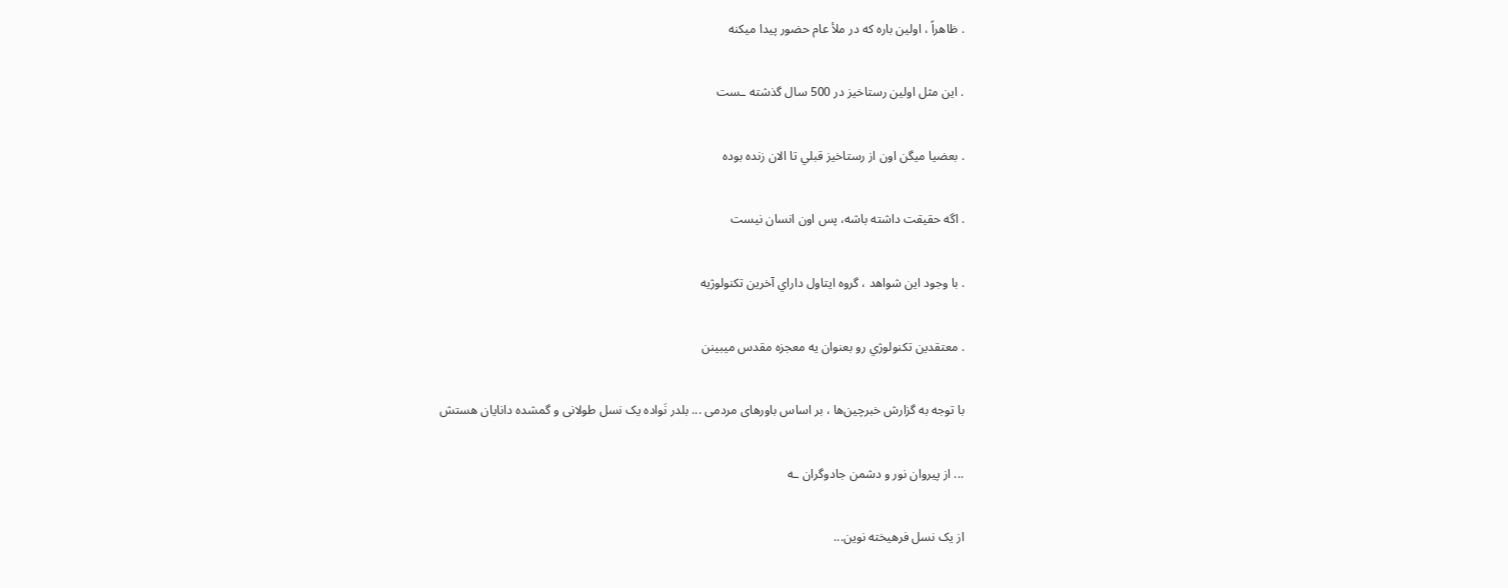. ظاهراً ، اولين باره که در ملأ عام حضور پيدا ميکنه

. اين مثل اولين رستاخيز در 500 سال گذشته ـست

. بعضيا ميگن اون از رستاخيز قبلي تا الان زنده بوده

. اگه حقيقت داشته باشه، پس اون انسان نيست

. با وجود اين شواهد ، گروه ايتاول داراي آخرين تکنولوژيه

. معتقدين تکنولوژي رو بعنوان يه معجزه مقدس ميبينن

با توجه به گزارش خبرچين‌ها ، بر اساس باورهای مردمی ... بلدر نَواده يک نسل طولانی و گمشده دانایان هستش

... از پيروان نور و دشمن جادوگران ـه

از یک نسل فرهيخته نوين...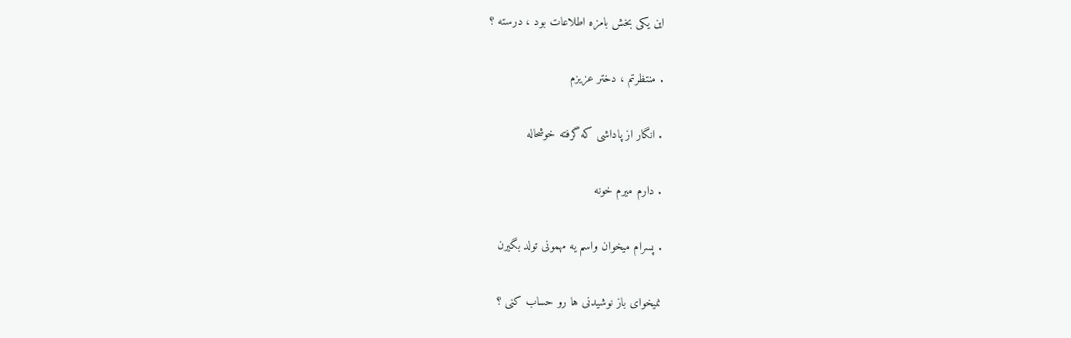این یکی بخش بامزه اطلاعات بود ، درسته ؟

. منتظرتم ، دختر عزیزم

. انگار از پاداشی که گرفته خوشحاله

. دارم میرم خونه

. پسرام میخوان واسم یه مهمونی تولد بگیرن

نمیخوای باز نوشیدنی ها رو حساب کنی ؟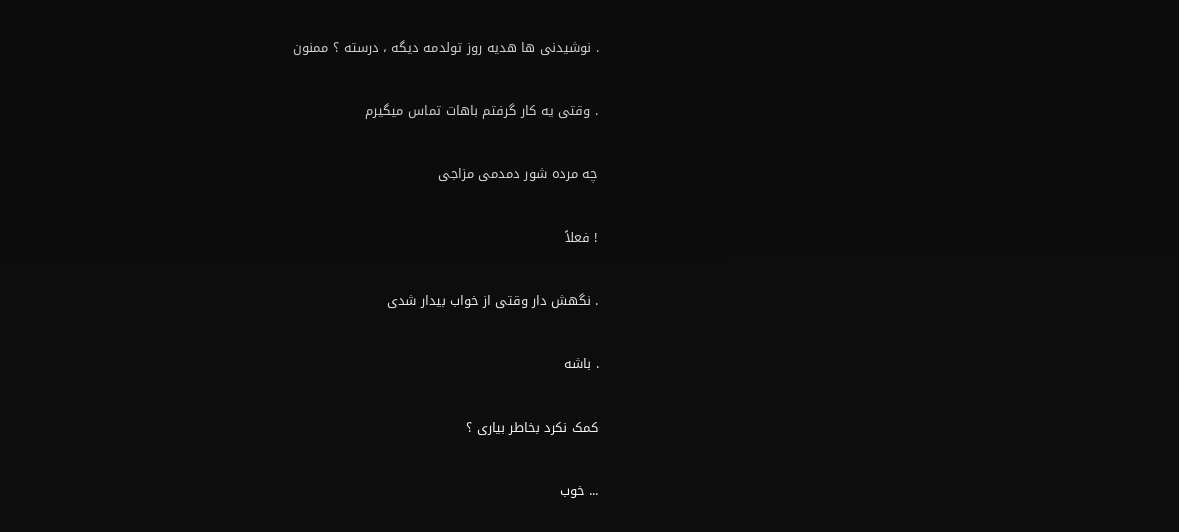. نوشیدنی ها هدیه روز تولدمه دیگه ، درسته ؟ ممنون

. وقتی یه کار گرفتم باهات تماس میگیرم

چه مرده شور دمدمی مزاجی

! فعلاً

. نگهش دار وقتی از خواب بیدار شدی

. باشه

کمک نکرد بخاطر بیاری ؟

... خوب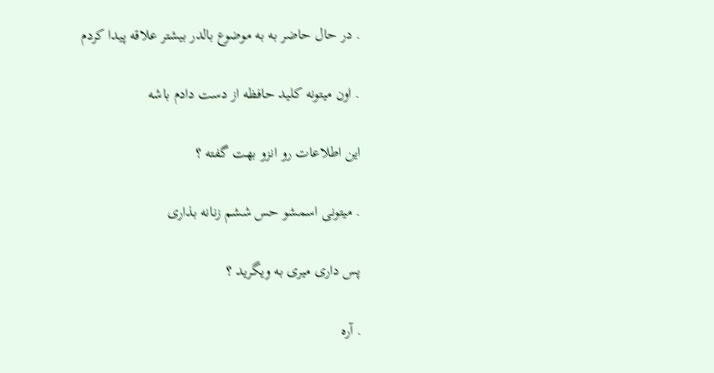. در حال حاضر به به موضوع بالدر بیشتر علاقه پیدا کردم

. اون میتونه کلید حافظه از دست دادم باشه

این اطلاعات رو انزو بهت گفته ؟

. میتونی اسمشو حس ششم زنانه بذاری

پس داری میری به ویگرید ؟

. آره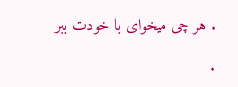. هر چی میخوای با خودت ببر

.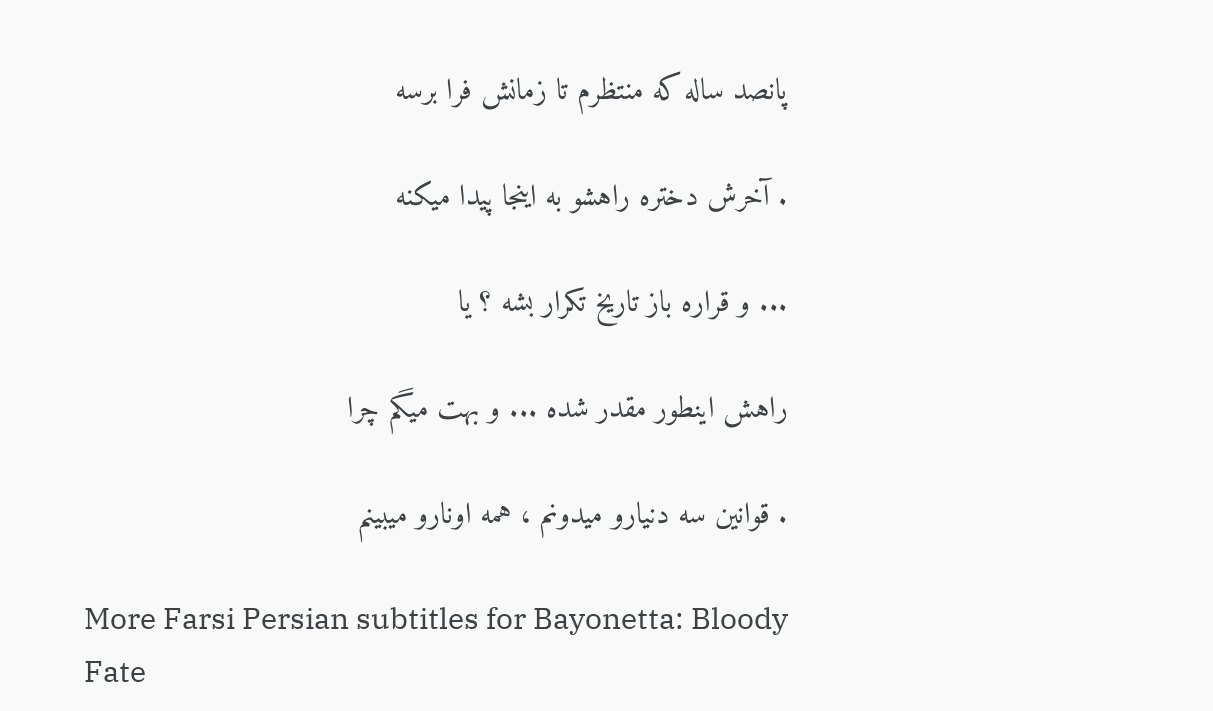پانصد ساله که منتظرم تا زمانش فرا برسه

. آخرش دختره راهشو به اینجا پیدا میکنه

... و قراره باز تاریخ تکرار بشه ؟ یا

راهش اینطور مقدر شده ... و بهت میگم چرا

. قوانین سه دنیارو میدونم ، همه اونارو میبینم

More Farsi Persian subtitles for Bayonetta: Bloody Fate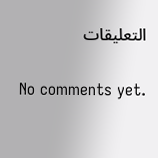التعليقات

No comments yet.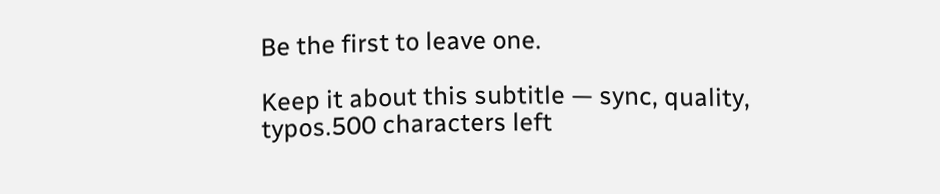Be the first to leave one.

Keep it about this subtitle — sync, quality, typos.500 characters left